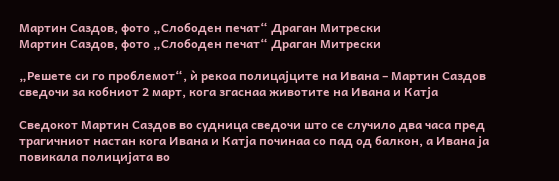Мартин Саздов, фото „Слободен печат“ Драган Митрески
Мартин Саздов, фото „Слободен печат“ Драган Митрески

„Решете си го проблемот“, ѝ рекоа полицајците на Ивана – Мартин Саздов сведочи за кобниот 2 март, кога згаснаа животите на Ивана и Катја

Сведокот Мартин Саздов во судница сведочи што се случило два часа пред трагичниот настан кога Ивана и Катја починаа со пад од балкон, а Ивана ја повикала полицијата во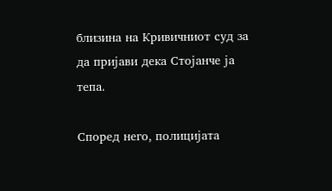близина на Кривичниот суд за да пријави дека Стојанче ја тепа.

Според него, полицијата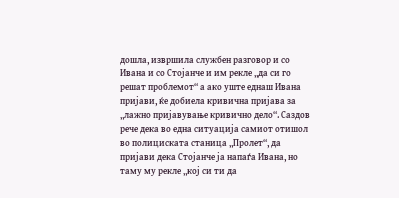дошла, извршила службен разговор и со Ивана и со Стојанче и им рекле „да си го решат проблемот“ а ако уште еднаш Ивана пријави, ќе добиела кривична пријава за „лажно пријавување кривично дело“. Саздов рече дека во една ситуација самиот отишол во полициската станица „Пролет“, да пријави дека Стојанче ја напаѓа Ивана, но таму му рекле „кој си ти да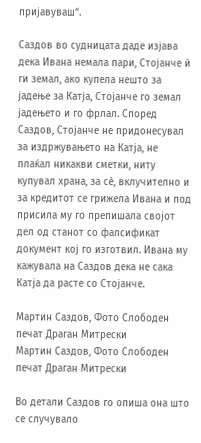пријавуваш“.

Саздов во судницата даде изјава дека Ивана немала пари, Стојанче ѝ ги земал, ако купела нешто за јадење за Катја, Стојанче го земал јадењето и го фрлал. Според Саздов, Стојанче не придонесувал за издржувањето на Катја, не плаќал никакви сметки, ниту купувал храна, за сè, вклучително и за кредитот се грижела Ивана и под присила му го препишала својот дел од станот со фалсификат документ кој го изготвил. Ивана му кажувала на Саздов дека не сака Катја да расте со Стојанче.

Мартин Саздов, Фото Слободен печат Драган Митрески
Мартин Саздов, Фото Слободен печат Драган Митрески

Во детали Саздов го опиша она што се случувало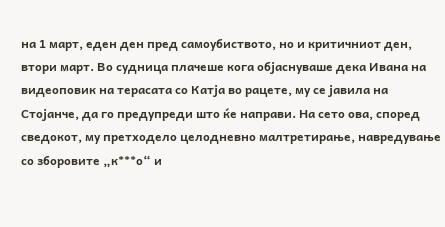на 1 март, еден ден пред самоубиството, но и критичниот ден, втори март. Во судница плачеше кога објаснуваше дека Ивана на видеоповик на терасата со Катја во рацете, му се јавила на Стојанче, да го предупреди што ќе направи. На сето ова, според сведокот, му претходело целодневно малтретирање, навредување со зборовите „к***о“ и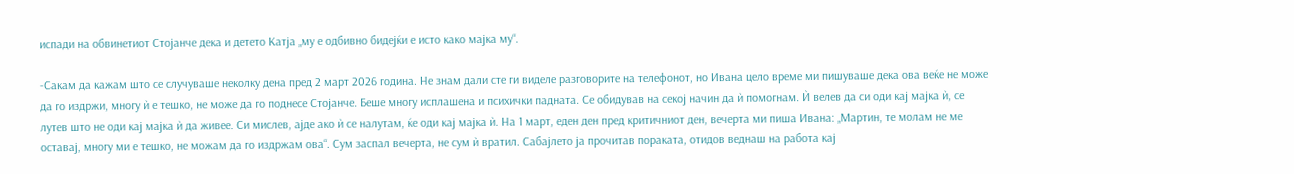испади на обвинетиот Стојанче дека и детето Катја „му е одбивно бидејќи е исто како мајка му“.

-Сакам да кажам што се случуваше неколку дена пред 2 март 2026 година. Не знам дали сте ги виделе разговорите на телефонот, но Ивана цело време ми пишуваше дека ова веќе не може да го издржи, многу ѝ е тешко, не може да го поднесе Стојанче. Беше многу исплашена и психички падната. Се обидував на секој начин да ѝ помогнам. Ѝ велев да си оди кај мајка ѝ, се лутев што не оди кај мајка ѝ да живее. Си мислев, ајде ако ѝ се налутам, ќе оди кај мајка ѝ. На 1 март, еден ден пред критичниот ден, вечерта ми пиша Ивана: „Мартин, те молам не ме оставај, многу ми е тешко, не можам да го издржам ова“. Сум заспал вечерта, не сум ѝ вратил. Сабајлето ја прочитав пораката, отидов веднаш на работа кај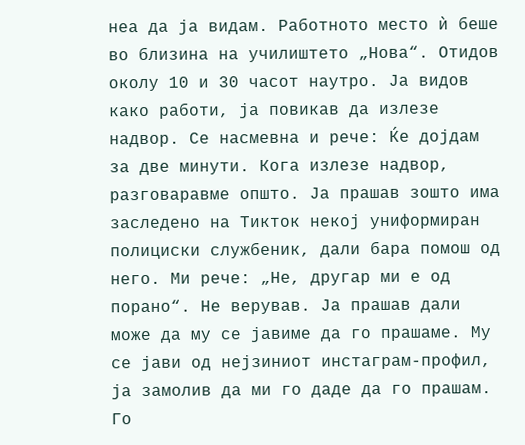неа да ја видам. Работното место ѝ беше во близина на училиштето „Нова“. Отидов околу 10 и 30 часот наутро. Ја видов како работи, ја повикав да излезе надвор. Се насмевна и рече: Ќе дојдам за две минути. Кога излезе надвор, разговаравме општо. Ја прашав зошто има заследено на Тикток некој униформиран полициски службеник, дали бара помош од него. Ми рече: „Не, другар ми е од порано“. Не верував. Ја прашав дали може да му се јавиме да го прашаме. Му се јави од нејзиниот инстаграм-профил, ја замолив да ми го даде да го прашам. Го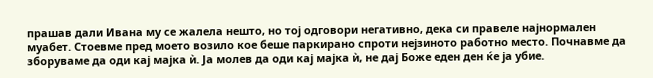прашав дали Ивана му се жалела нешто, но тој одговори негативно, дека си правеле најнормален муабет. Стоевме пред моето возило кое беше паркирано спроти нејзиното работно место. Почнавме да зборуваме да оди кај мајка ѝ. Ја молев да оди кај мајка ѝ, не дај Боже еден ден ќе ја убие.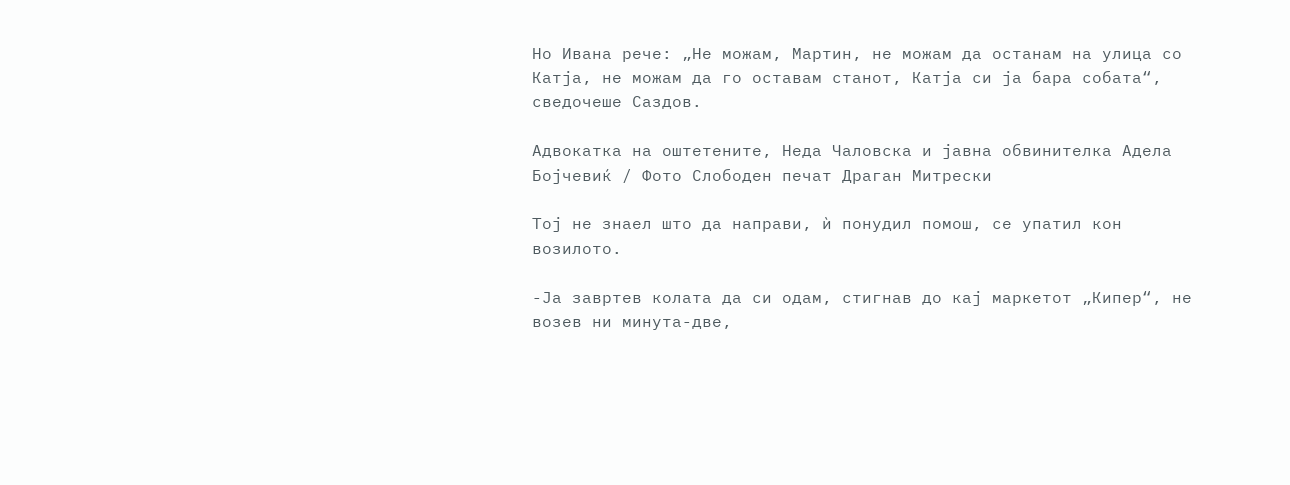Но Ивана рече: „Не можам, Мартин, не можам да останам на улица со Катја, не можам да го оставам станот, Катја си ја бара собата“, сведочеше Саздов.

Адвокатка на оштетените, Неда Чаловска и јавна обвинителка Адела Бојчевиќ / Фото Слободен печат Драган Митрески

Тој не знаел што да направи, ѝ понудил помош, се упатил кон возилото.

-Ја завртев колата да си одам, стигнав до кај маркетот „Кипер“, не возев ни минута-две,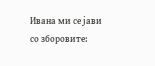Ивана ми се јави со зборовите: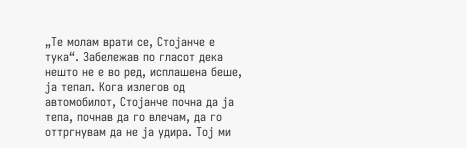„Те молам врати се, Стојанче е тука“. Забележав по гласот дека нешто не е во ред, исплашена беше, ја тепал. Кога излегов од автомобилот, Стојанче почна да ја тепа, почнав да го влечам, да го оттргнувам да не ја удира. Тој ми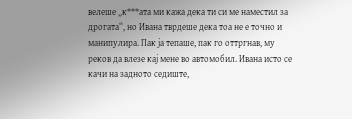велеше „к***ата ми кажа дека ти си ме наместил за дрогата“, но Ивана тврдеше дека тоа не е точно и манипулира. Пак ја тепаше, пак го оттргнав, му реков да влезе кај мене во автомобил. Ивана исто се качи на задното седиште,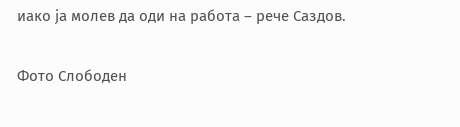иако ја молев да оди на работа – рече Саздов.

Фото Слободен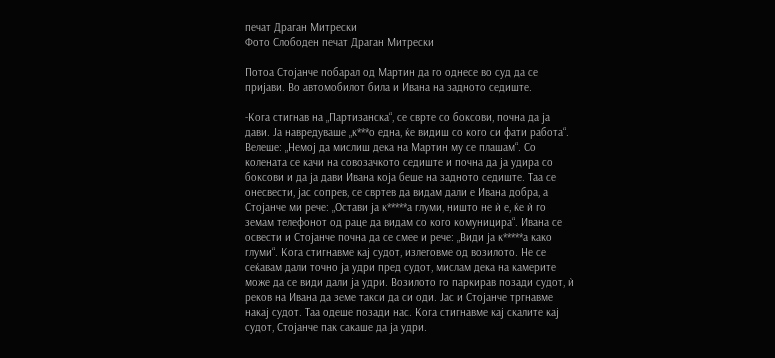печат Драган Митрески
Фото Слободен печат Драган Митрески

Потоа Стојанче побарал од Мартин да го однесе во суд да се пријави. Во автомобилот била и Ивана на задното седиште.

-Кога стигнав на „Партизанска“, се сврте со боксови, почна да ја дави. Ја навредуваше „к***о една, ќе видиш со кого си фати работа“. Велеше: „Немој да мислиш дека на Мартин му се плашам“. Со колената се качи на совозачкото седиште и почна да ја удира со боксови и да ја дави Ивана која беше на задното седиште. Таа се онесвести, јас сопрев, се свртев да видам дали е Ивана добра, а Стојанче ми рече: „Остави ја к*****а глуми, ништо не ѝ е, ќе ѝ го земам телефонот од раце да видам со кого комуницира“. Ивана се освести и Стојанче почна да се смее и рече: „Види ја к*****а како глуми“. Кога стигнавме кај судот, излеговме од возилото. Не се сеќавам дали точно ја удри пред судот, мислам дека на камерите може да се види дали ја удри. Возилото го паркирав позади судот, ѝ реков на Ивана да земе такси да си оди. Јас и Стојанче тргнавме накај судот. Таа одеше позади нас. Кога стигнавме кај скалите кај судот, Стојанче пак сакаше да ја удри.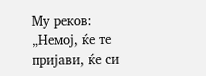Му реков: „Немој, ќе те пријави, ќе си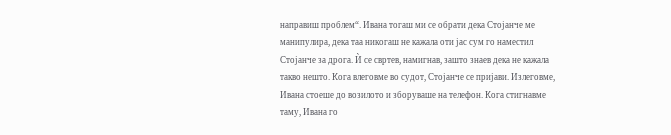направиш проблем“. Ивана тогаш ми се обрати дека Стојанче ме манипулира, дека таа никогаш не кажала оти јас сум го наместил Стојанче за дрога. Ѝ се свртев, намигнав, зашто знаев дека не кажала такво нешто. Кога влеговме во судот, Стојанче се пријави. Излеговме, Ивана стоеше до возилото и зборуваше на телефон. Кога стигнавме таму, Ивана го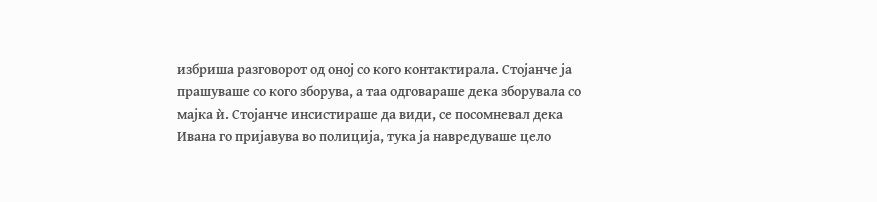избриша разговорот од оној со кого контактирала. Стојанче ја прашуваше со кого зборува, а таа одговараше дека зборувала со мајка ѝ. Стојанче инсистираше да види, се посомневал дека Ивана го пријавува во полиција, тука ја навредуваше цело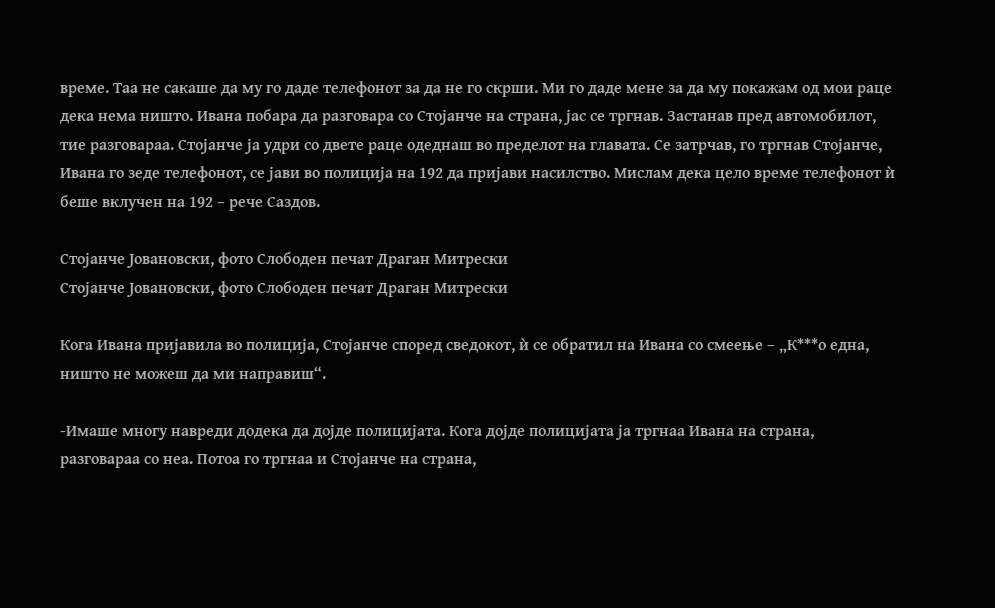време. Таа не сакаше да му го даде телефонот за да не го скрши. Ми го даде мене за да му покажам од мои раце дека нема ништо. Ивана побара да разговара со Стојанче на страна, јас се тргнав. Застанав пред автомобилот, тие разговараа. Стојанче ја удри со двете раце одеднаш во пределот на главата. Се затрчав, го тргнав Стојанче, Ивана го зеде телефонот, се јави во полиција на 192 да пријави насилство. Мислам дека цело време телефонот ѝ беше вклучен на 192 – рече Саздов.

Стојанче Јовановски, фото Слободен печат Драган Митрески
Стојанче Јовановски, фото Слободен печат Драган Митрески

Кога Ивана пријавила во полиција, Стојанче според сведокот, ѝ се обратил на Ивана со смеење – „К***о една, ништо не можеш да ми направиш“.

-Имаше многу навреди додека да дојде полицијата. Кога дојде полицијата ја тргнаа Ивана на страна, разговараа со неа. Потоа го тргнаа и Стојанче на страна,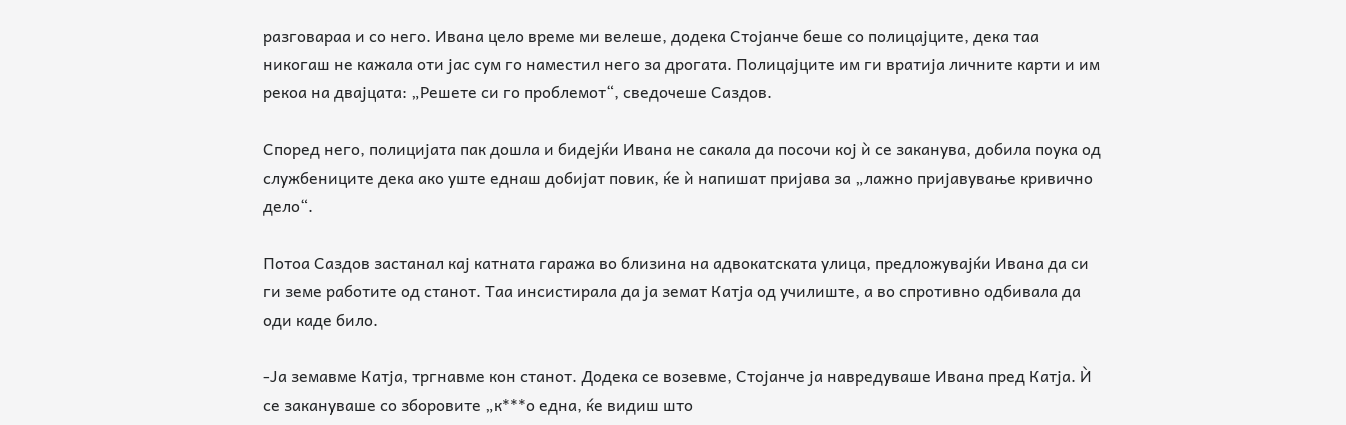разговараа и со него. Ивана цело време ми велеше, додека Стојанче беше со полицајците, дека таа никогаш не кажала оти јас сум го наместил него за дрогата. Полицајците им ги вратија личните карти и им рекоа на двајцата: „Решете си го проблемот“, сведочеше Саздов.

Според него, полицијата пак дошла и бидејќи Ивана не сакала да посочи кој ѝ се заканува, добила поука од службениците дека ако уште еднаш добијат повик, ќе ѝ напишат пријава за „лажно пријавување кривично дело“.

Потоа Саздов застанал кај катната гаража во близина на адвокатската улица, предложувајќи Ивана да си ги земе работите од станот. Таа инсистирала да ја земат Катја од училиште, а во спротивно одбивала да оди каде било.

-Ја земавме Катја, тргнавме кон станот. Додека се возевме, Стојанче ја навредуваше Ивана пред Катја. Ѝ се закануваше со зборовите „к***о една, ќе видиш што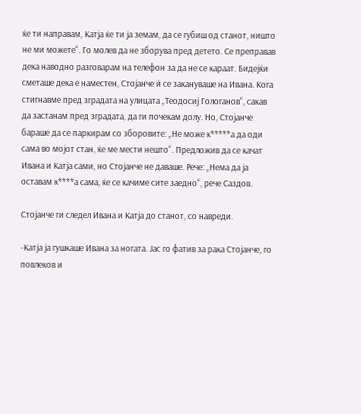ќе ти направам, Катја ќе ти ја земам, да се губиш од станот, ништо не ми можете“. Го молев да не зборува пред детето. Се преправав дека наводно разговарам на телефон за да не се караат. Бидејќи сметаше дека е наместен, Стојанче ѝ се закануваше на Ивана. Кога стигнавме пред зградата на улицата „Теодосиј Гологанов“, сакав да застанам пред зградата, да ги почекам долу. Но, Стојанче бараше да се паркирам со зборовите: „Не може к*****а да оди сама во мојот стан, ќе ме мести нешто“. Предложив да се качат Ивана и Катја сами, но Стојанче не даваше. Рече: „Нема да ја оставам к****а сама, ќе се качиме сите заедно“, рече Саздов.

Стојанче ги следел Ивана и Катја до станот, со навреди.

-Катја ја гушкаше Ивана за ногата. Јас го фатив за рака Стојанче, го повлеков и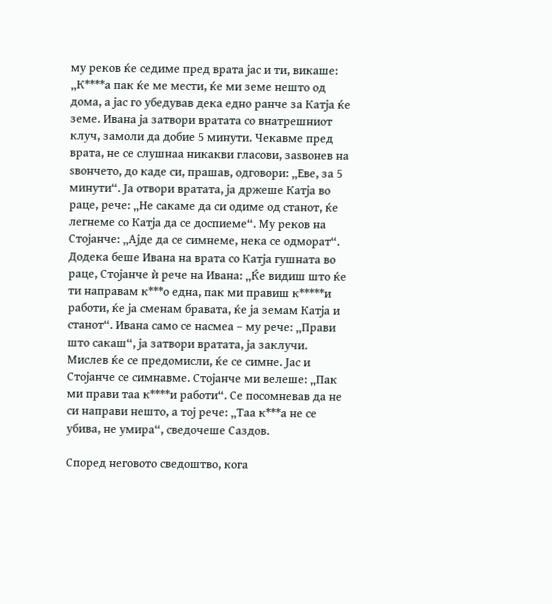му реков ќе седиме пред врата јас и ти, викаше: „К****а пак ќе ме мести, ќе ми земе нешто од дома, а јас го убедував дека едно ранче за Катја ќе земе. Ивана ја затвори вратата со внатрешниот клуч, замоли да добие 5 минути. Чекавме пред врата, не се слушнаа никакви гласови, заѕвонев на ѕвончето, до каде си, прашав, одговори: „Еве, за 5 минути“. Ја отвори вратата, ја држеше Катја во раце, рече: „Не сакаме да си одиме од станот, ќе легнеме со Катја да се доспиеме“. Му реков на Стојанче: „Ајде да се симнеме, нека се одморат“. Додека беше Ивана на врата со Катја гушната во раце, Стојанче ѝ рече на Ивана: „Ќе видиш што ќе ти направам к***о една, пак ми правиш к*****и работи, ќе ја сменам бравата, ќе ја земам Катја и станот“. Ивана само се насмеа – му рече: „Прави што сакаш“, ја затвори вратата, ја заклучи. Мислев ќе се предомисли, ќе се симне. Јас и Стојанче се симнавме. Стојанче ми велеше: „Пак ми прави таа к****и работи“. Се посомневав да не си направи нешто, а тој рече: „Таа к***а не се убива, не умира“, сведочеше Саздов.

Според неговото сведоштво, кога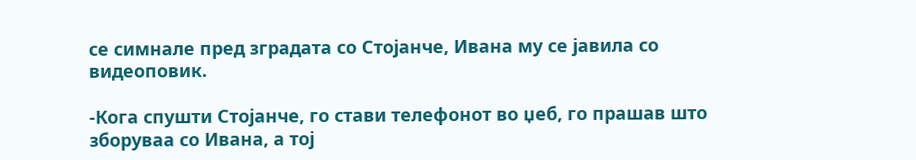се симнале пред зградата со Стојанче, Ивана му се јавила со видеоповик.

-Кога спушти Стојанче, го стави телефонот во џеб, го прашав што зборуваа со Ивана, а тој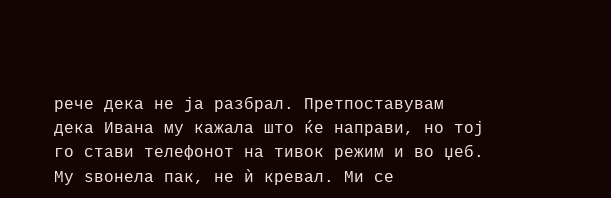рече дека не ја разбрал. Претпоставувам дека Ивана му кажала што ќе направи, но тој го стави телефонот на тивок режим и во џеб. Му ѕвонела пак, не ѝ кревал. Ми се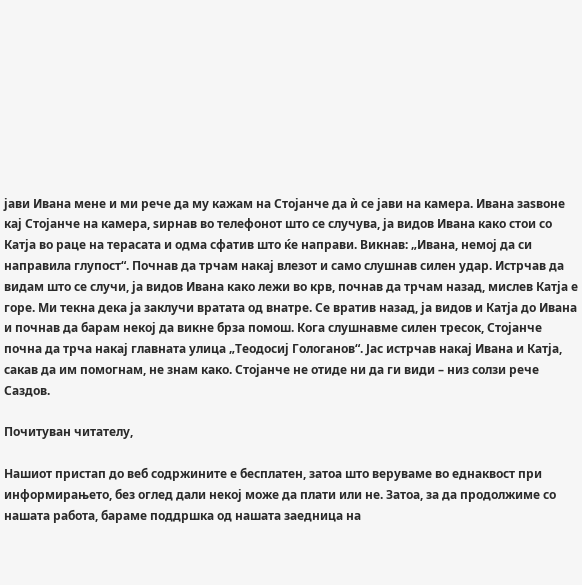јави Ивана мене и ми рече да му кажам на Стојанче да ѝ се јави на камера. Ивана заѕвоне кај Стојанче на камера, ѕирнав во телефонот што се случува, ја видов Ивана како стои со Катја во раце на терасата и одма сфатив што ќе направи. Викнав: „Ивана, немој да си направила глупост“. Почнав да трчам накај влезот и само слушнав силен удар. Истрчав да видам што се случи, ја видов Ивана како лежи во крв, почнав да трчам назад, мислев Катја е горе. Ми текна дека ја заклучи вратата од внатре. Се вратив назад, ја видов и Катја до Ивана и почнав да барам некој да викне брза помош. Кога слушнавме силен тресок, Стојанче почна да трча накај главната улица „Теодосиј Гологанов“. Јас истрчав накај Ивана и Катја, сакав да им помогнам, не знам како. Стојанче не отиде ни да ги види – низ солзи рече Саздов.

Почитуван читателу,

Нашиот пристап до веб содржините е бесплатен, затоа што веруваме во еднаквост при информирањето, без оглед дали некој може да плати или не. Затоа, за да продолжиме со нашата работа, бараме поддршка од нашата заедница на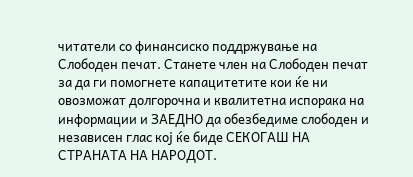читатели со финансиско поддржување на Слободен печат. Станете член на Слободен печат за да ги помогнете капацитетите кои ќе ни овозможат долгорочна и квалитетна испорака на информации и ЗАЕДНО да обезбедиме слободен и независен глас кој ќе биде СЕКОГАШ НА СТРАНАТА НА НАРОДОТ.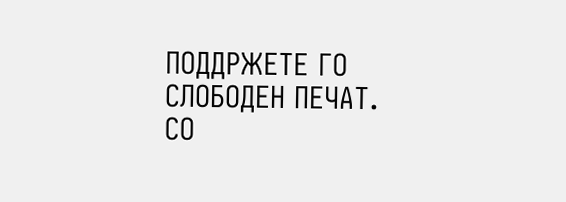ПОДДРЖЕТЕ ГО СЛОБОДЕН ПЕЧАТ.
СО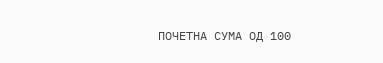ПОЧЕТНА СУМА ОД 100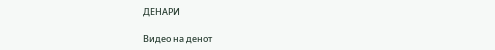ДЕНАРИ

Видео на денот